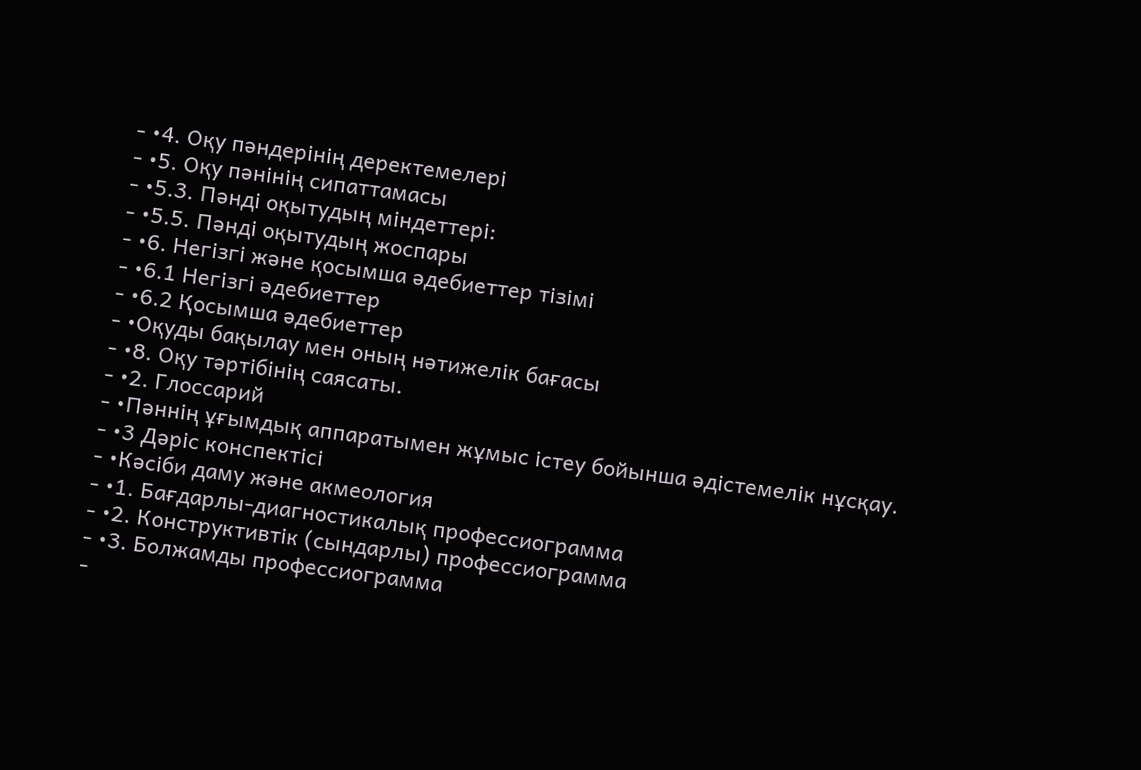- •4. Оқу пәндерінің деректемелері
- •5. Оқу пәнінің сипаттамасы
- •5.3. Пәнді оқытудың міндеттері:
- •5.5. Пәнді оқытудың жоспары
- •6. Негізгі және қосымша әдебиеттер тізімі
- •6.1 Негізгі әдебиеттер
- •6.2 Қосымша әдебиеттер
- •Оқуды бақылау мен оның нәтижелік бағасы
- •8. Оқу тәртібінің саясаты.
- •2. Глоссарий
- •Пәннің ұғымдық аппаратымен жұмыс істеу бойынша әдістемелік нұсқау.
- •3 Дәріс конспектісі
- •Кәсіби даму және акмеология
- •1. Бағдарлы-диагностикалық профессиограмма
- •2. Конструктивтік (сындарлы) профессиограмма
- •3. Болжамды профессиограмма
-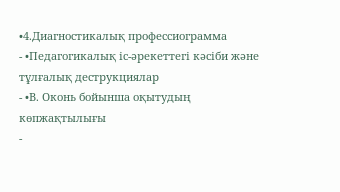•4.Диагностикалық профессиограмма
- •Педагогикалық іс-әрекеттегі кәсіби және тұлғалық деструкциялар
- •В. Оконь бойынша оқытудың көпжақтылығы
-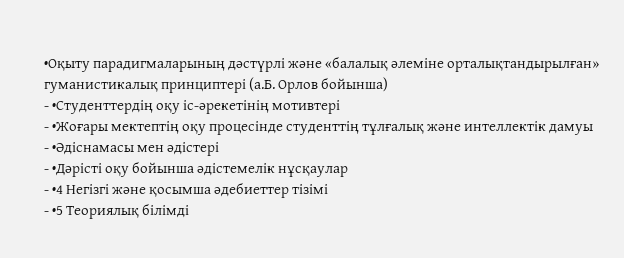•Оқыту парадигмаларының дәстүрлі және «балалық әлеміне орталықтандырылған» гуманистикалық принциптері (а.Б. Орлов бойынша)
- •Студенттердің оқу іс-әрекетінің мотивтері
- •Жоғары мектептің оқу процесінде студенттің тұлғалық және интеллектік дамуы
- •Әдіснамасы мен әдістері
- •Дәрісті оқу бойынша әдістемелік нұсқаулар
- •4 Негізгі және қосымша әдебиеттер тізімі
- •5 Теориялық білімді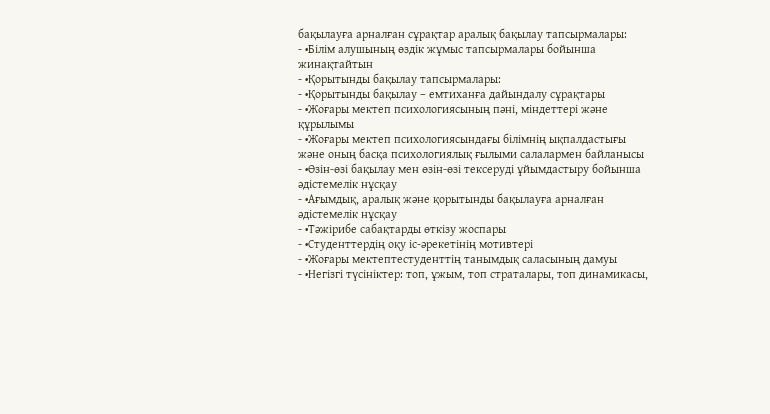бақылауға арналған сұрақтар аралық бақылау тапсырмалары:
- •Білім алушының өздік жұмыс тапсырмалары бойынша жинақтайтын
- •Қорытынды бақылау тапсырмалары:
- •Қорытынды бақылау – емтиханға дайындалу сұрақтары
- •Жоғары мектеп психологиясының пәні, міндеттері және құрылымы
- •Жоғары мектеп психологиясындағы білімнің ықпалдастығы және оның басқа психологиялық ғылыми салалармен байланысы
- •Өзін-өзі бақылау мен өзін-өзі тексеруді ұйымдастыру бойынша әдістемелік нұсқау
- •Ағымдық, аралық және қорытынды бақылауға арналған әдістемелік нұсқау
- •Тәжірибе сабақтарды өткізу жоспары
- •Студенттердің оқу іс-әрекетінің мотивтері
- •Жоғары мектептестуденттің танымдық саласының дамуы
- •Негізгі түсініктер: топ, ұжым, топ страталары, топ динамикасы,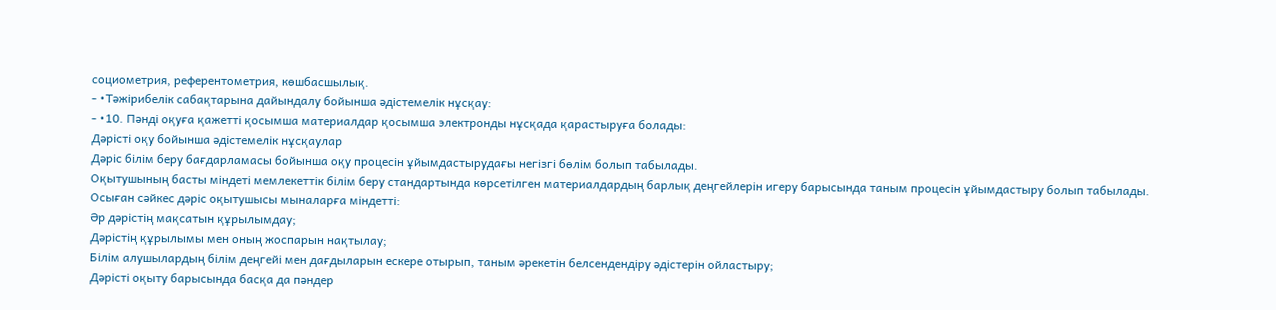социометрия, референтометрия, көшбасшылық.
- •Тәжірибелік сабақтарына дайындалу бойынша әдістемелік нұсқау:
- •10. Пәнді оқуға қажетті қосымша материалдар қосымша электронды нұсқада қарастыруға болады:
Дәрісті оқу бойынша әдістемелік нұсқаулар
Дәріс білім беру бағдарламасы бойынша оқу процесін ұйымдастырудағы негізгі бөлім болып табылады.
Оқытушының басты міндеті мемлекеттік білім беру стандартында көрсетілген материалдардың барлық деңгейлерін игеру барысында таным процесін ұйымдастыру болып табылады.
Осыған сәйкес дәріс оқытушысы мыналарға міндетті:
Әр дәрістің мақсатын құрылымдау;
Дәрістің құрылымы мен оның жоспарын нақтылау;
Білім алушылардың білім деңгейі мен дағдыларын ескере отырып, таным әрекетін белсендендіру әдістерін ойластыру;
Дәрісті оқыту барысында басқа да пәндер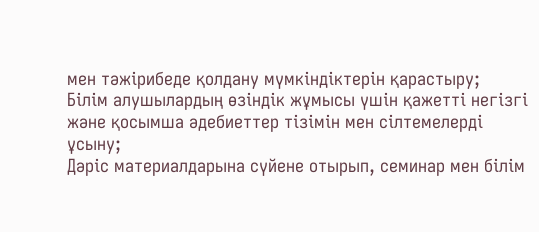мен тәжірибеде қолдану мүмкіндіктерін қарастыру;
Білім алушылардың өзіндік жұмысы үшін қажетті негізгі және қосымша әдебиеттер тізімін мен сілтемелерді ұсыну;
Дәріс материалдарына сүйене отырып, семинар мен білім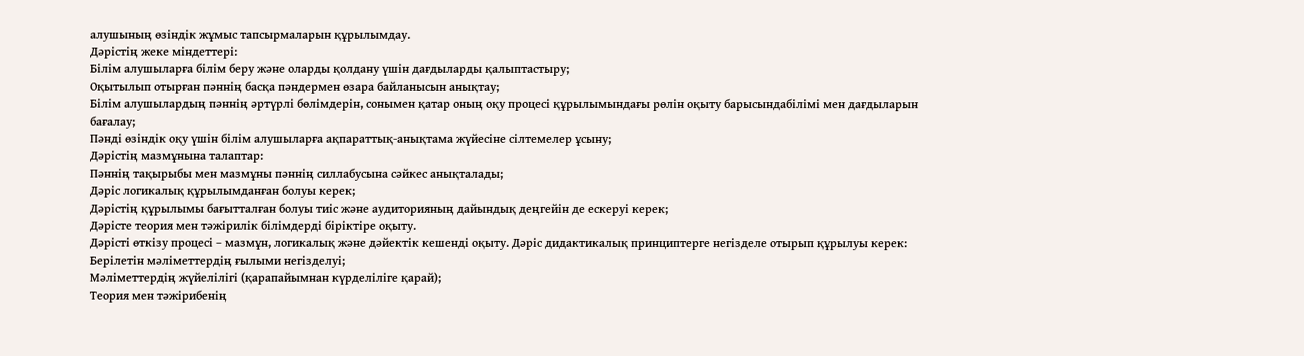алушының өзіндік жұмыс тапсырмаларын құрылымдау.
Дәрістің жеке міндеттері:
Білім алушыларға білім беру және оларды қолдану үшін дағдыларды қалыптастыру;
Оқытылып отырған пәннің басқа пәндермен өзара байланысын анықтау;
Білім алушылардың пәннің әртүрлі бөлімдерін, сонымен қатар оның оқу процесі құрылымындағы рөлін оқыту барысындабілімі мен дағдыларын бағалау;
Пәнді өзіндік оқу үшін білім алушыларға ақпараттық-анықтама жүйесіне сілтемелер ұсыну;
Дәрістің мазмұнына талаптар:
Пәннің тақырыбы мен мазмұны пәннің силлабусына сәйкес анықталады;
Дәріс логикалық құрылымданған болуы керек;
Дәрістің құрылымы бағытталған болуы тиіс және аудиторияның дайындық деңгейін де ескеруі керек;
Дәрісте теория мен тәжірилік білімдерді біріктіре оқыту.
Дәрісті өткізу процесі – мазмұн, логикалық және дәйектік кешенді оқыту. Дәріс дидактикалық принциптерге негізделе отырып құрылуы керек:
Берілетін мәліметтердің ғылыми негізделуі;
Мәліметтердің жүйелілігі (қарапайымнан күрделіліге қарай);
Теория мен тәжірибенің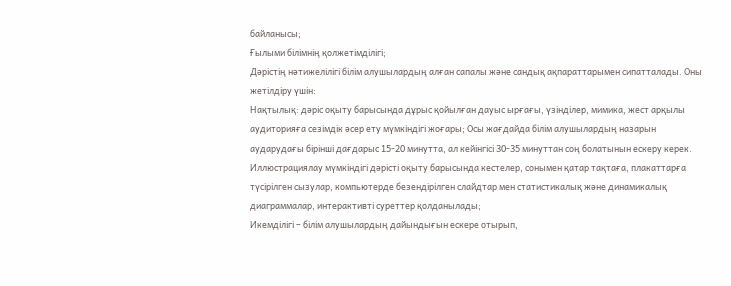байланысы;
Ғылыми білімнің қолжетімділігі;
Дәрістің нәтижелілігі білім алушылардың алған сапалы және сандық ақпараттарымен сипатталады. Оны жетілдіру үшін:
Нақтылық: дәріс оқыту барысында дұрыс қойылған дауыс ырғағы, үзінділер, мимика, жест арқылы аудиторияға сезімдік әсер ету мүмкіндігі жоғары; Осы жағдайда білім алушылардың назарын аударудағы бірінші дағдарыс 15-20 минутта, ал кейінгісі 30-35 минуттан соң болатынын ескеру керек.
Иллюстрациялау мүмкіндігі дәрісті оқыту барысында кестелер, сонымен қатар тақтаға, плакаттарға түсірілген сызулар, компьютерде безендірілген слайдтар мен статистикалық және динамикалық диаграммалар, интерактивті суреттер қолданылады;
Икемділігі – білім алушылардың дайындығын ескере отырып,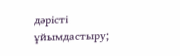дәрісті ұйымдастыру;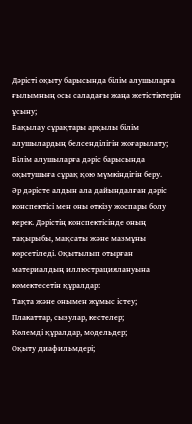Дәрісті оқыту барысында білім алушыларға ғылымның осы саладағы жаңа жетістіктерін ұсыну;
Бақылау сұрақтары арқылы білім алушылардың белсенділігін жоғарылату;
Білім алушыларға дәріс барысында оқытушыға сұрақ қою мүмкіндігін беру.
Әр дәрісте алдын ала дайындалған дәріс конспектісі мен оны өткізу жоспары болу керек. Дәрістің конспектісінде оның тақырыбы, мақсаты және мазмұны көрсетіледі. Оқытылып отырған материалдың иллюстрациялануына көмектесетін құралдар:
Тақта және онымен жұмыс істеу;
Плакаттар, сызулар, кестелер;
Көлемді құралдар, модельдер;
Оқыту диафильмдері;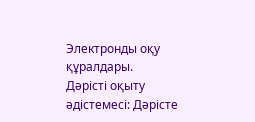Электронды оқу құралдары.
Дәрісті оқыту әдістемесі: Дәрісте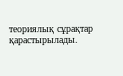теориялық сұрақтар қарастырылады.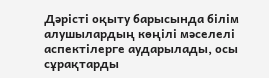Дәрісті оқыту барысында білім алушылардың көңілі мәселелі аспектілерге аударылады, осы сұрақтарды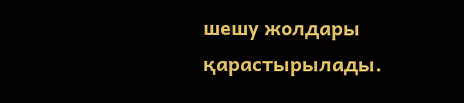шешу жолдары қарастырылады.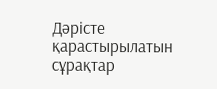Дәрісте қарастырылатын сұрақтар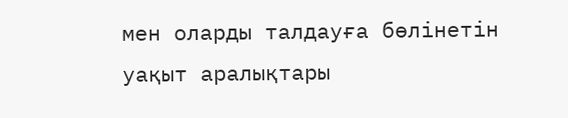мен оларды талдауға бөлінетін уақыт аралықтары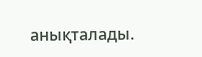анықталады.